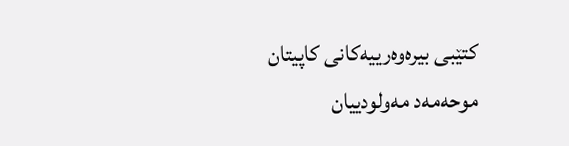کتێبی بیرەوەرییەکانی کاپیتان موحەمەد مەولودییان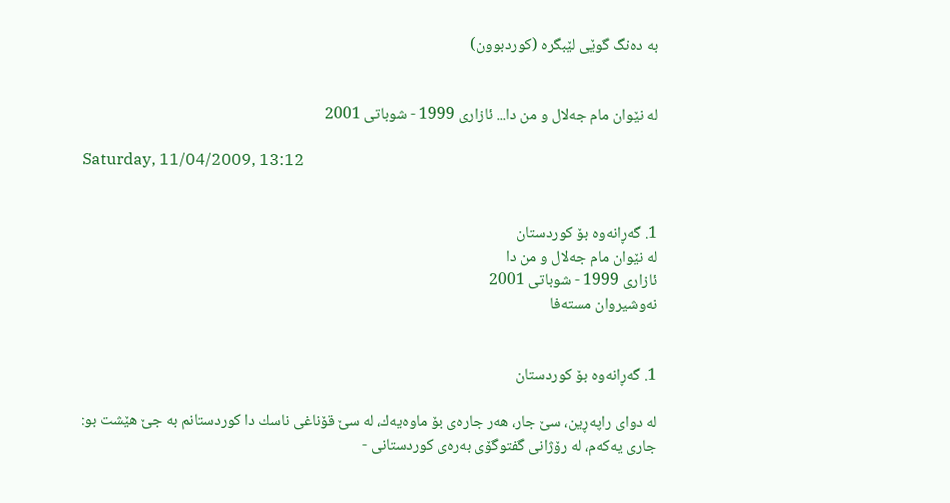بە دەنگ گوێی لێبگرە (کوردبوون)


له‌ نێوان مام جه‌لال و من دا... ئازاری 1999 - شوباتی 2001

Saturday, 11/04/2009, 13:12


1. گه‌ڕانه‌وه‌ بۆ کوردستان
له‌ نێوان مام جه‌لال و من دا
ئازاری 1999 - شوباتی 2001
نه‌وشیروان مسته‌فا


1. گه‌ڕانه‌وه‌ بۆ کوردستان

له دوای راپه‌ڕین، سێ جار، هه‌ر جاره‌ی بۆ ماوه‌یه‌ك، له سێ قۆناغی ناسك دا كوردستانم به جێ هێشت بو:
جاری یه‌كه‌م، له رۆژانی گفتوگۆی به‌ره‌ی كوردستانی -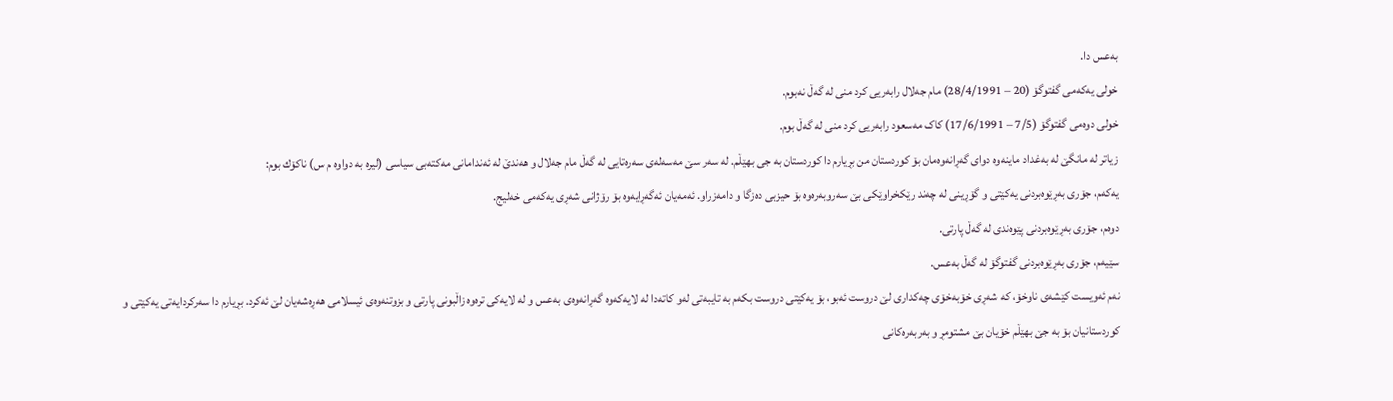به‌عس دا.
خولی یه‌كه‌می گفتوگۆ (20 – 28/4/1991) مام جه‌لال رابه‌ریی كرد منی له گه‌ڵ نه‌بوم.
خولی دوه‌می گفتوگۆ (7/5 – 17/6/1991) کاک مه‌سعود رابه‌ریی كرد منی له گه‌ڵ بوم.
زیاتر له مانگێ له به‌غداد ماینه‌وه دوای گه‌ڕانه‌وه‌مان بۆ كوردستان من بڕیارم دا كوردستان به جی بهێڵم. له سه‌ر سێ مه‌سه‌له‌ی سه‌ره‌تایی له گه‌ڵ مام جه‌لال و هه‌ندێ له ئه‌ندامانی مه‌کته‌بی سیاسی (لیره‌ به‌ دواوه‌ م س) ناكۆك بوم:
یه‌كه‌م، جۆری به‌ڕێوه‌بردنی یه‌كێتی و گۆڕینی له‌ چه‌ند رێکخراوێکی بێ سه‌روبه‌ره‌وه‌ بۆ حیزبی ده‌زگا و دامه‌زراو. ئه‌مه‌یان ئه‌گه‌ڕایه‌وه بۆ رۆژانی شه‌ڕی یه‌كه‌می خه‌لیج.
دوه‌م، جۆری به‌ڕێوه‌بردنی پێوه‌ندی له گه‌ڵ پارتی.
سێیه‌م، جۆری به‌ڕێوه‌بردنی گفتوگۆ له گه‌ڵ به‌عس.
نه‌م ئه‌ویست كێشه‌ی ناوخۆ، که‌ شه‌ڕی خۆبه‌خۆی چه‌کداری لێ دروست ئه‌بو، بۆ یه‌كێتی دروست بكه‌م به‌ تایبه‌تی له‌و کاته‌دا له‌ لایه‌که‌وه‌ گه‌ڕانه‌وه‌ی به‌عس و له‌ لایه‌کی تره‌وه‌ زاڵبونی پارتی و بزوتنه‌وه‌ی ئیسلامی هه‌ڕه‌شه‌یان لێ ئه‌کرد. بڕیارم دا سه‌رکردایه‌تی یه‌کێتی و کوردستانیان بۆ به جێ بهێڵم خۆیان بێ مشتومڕ و به‌ربه‌ره‌كانی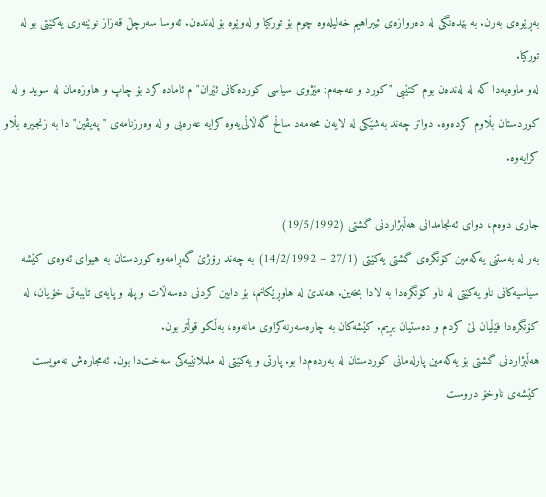به‌ڕێوه‌ی به‌رن. به بێده‌نگی له ده‌روازه‌ی ئیبراهیم خه‌لیله‌وه چوم بۆ توركیا و له‌وێوه بۆ له‌نده‌ن. ئه‌وسا سه‌رچڵ قه‌زاز نوێنه‌ری یه‌كێتی بو له توركیا.
له‌و ماوه‌یه‌دا كه له له‌نده‌ن بوم كتێبی "كورد و عه‌جه‌م: مێژوی سیاسی كورده‌كانی ئێران" م ئاماده كرد بۆ چاپ و هاوزه‌مان له سوید و له كوردستان بڵاوم كرده‌وه. دواتر چه‌ند به‌شێکی له‌ لایه‌ن محه‌مه‌د ساڵح گه‌ڵاڵی‌یه‌وه‌ کرایه‌ عه‌ره‌بی و له‌ وه‌رزنامه‌ی "په‌یڤین" دا به‌ زنجیره‌ بڵاو کرایه‌وه‌.

جاری دوه‌م، دوای ئه‌نجامدانی هه‌ڵبژاردنی گشتی (19/5/1992)
به‌ر له به‌ستنی یه‌كه‌مین كۆنگره‌ی گشتی یه‌كێتی (27/1 – 14/2/1992) به‌ چه‌ند رۆژێ گه‌ڕامه‌وه كوردستان به هیوای ئه‌وه‌ی كێشه سیاسیه‌كانی ناو یه‌كێتی له ناو كۆنگره‌دا به لادا بخه‌ین. هه‌ندێ له هاوڕێكانم، بۆ دابین كردنی ده‌سه‌ڵات و پله‌ و پایه‌ی تایبه‌تی خۆیان، له كۆنگره‌دا فێڵیان لێ كردم و ده‌ستیان بڕیم. كێشه‌كان به چاره‌سه‌رنه‌كراوی مانه‌وه، به‌ڵکو قوڵتر بون.
هه‌ڵبژاردنی گشتی بۆ یه‌كه‌مین پارله‌مانی كوردستان له‌ به‌رده‌م‌دا بو. پارتی و یه‌كێتی له ململانێیه‌كی سه‌خت‌دا بون. ئه‌مجاره‌ش نه‌مویست كێشه‌ی ناوخۆ دروست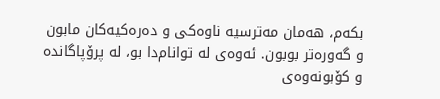بكه‌م، هه‌مان مه‌ترسیه‌ ناوه‌کی و ده‌ره‌کیه‌کان مابون و گه‌وره‌تر بوبون. ئه‌وه‌ی له توانام‌دا بو، له‌ پرۆپاگانده‌ و کۆبونه‌وه‌ی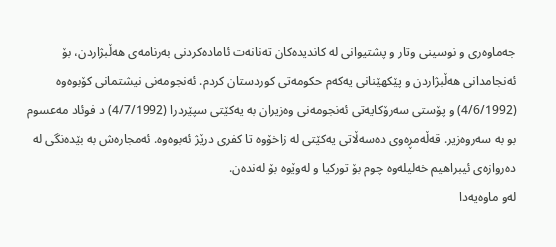جه‌ماوه‌ری و نوسینی وتار و پشتیوانی له‌ کاندیده‌کان ته‌نانه‌ت ئاماده‌کردنی به‌رنامه‌ی هه‌ڵبژاردن، بۆ ئه‌نجامدانی هه‌ڵبژاردن و پێكهێنانی یه‌كه‌م حكومه‌تی كوردستان كردم. ئه‌نجومه‌نی نیشتمانی كۆبوه‌وه (4/6/1992) و پۆستی سه‌رۆكایه‌تی ئه‌نجومه‌نی وه‌زیران به‌ یه‌كێتی سپێردرا (4/7/1992) د فوئاد مه‌عسوم بو به‌ سه‌روه‌زیر. قه‌ڵه‌مڕه‌وی ده‌سه‌ڵاتی یه‌كێتی له زاخۆوه تا كفری درێژ ئه‌بوه‌وه. ئه‌مجاره‌ش به بێده‌نگی له ده‌روازه‌ی ئیبراهیم خه‌لیله‌وه چوم بۆ توركیا و له‌وێوه بۆ له‌نده‌ن.
له‌و ماوه‌یه‌دا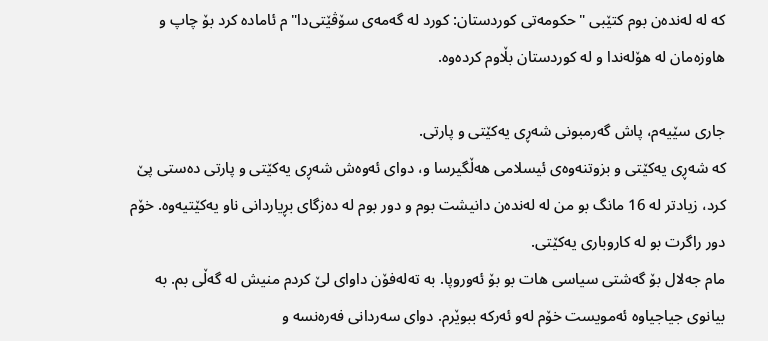كه له له‌نده‌ن بوم كتێبی "حكومه‌تی كوردستان: كورد له گه‌مه‌ی سۆڤێتی‌دا" م ئاماده كرد بۆ چاپ و هاوزه‌مان له هۆله‌ندا و له كوردستان بڵاوم كرده‌وه.

جاری سێیه‌م، پاش گه‌رمبونی شه‌ڕی یه‌كێتی و پارتی.
كه شه‌ڕی یه‌كێتی و بزوتنه‌وه‌ی ئیسلامی هه‌ڵگیرسا و، دوای ئه‌وه‌ش شه‌ڕی یه‌كێتی و پارتی ده‌ستی پێ كرد، زیادتر له‌ 16 مانگ بو من له له‌نده‌ن دانیشت بوم و دور بوم له ده‌زگای بڕیاردانی ناو یه‌كێتیه‌وه. خۆم دور راگرت بو له كاروباری یه‌كێتی.
مام جه‌لال بۆ گه‌شتی سیاسی هات بو بۆ ئه‌وروپا. به ته‌له‌فۆن داوای لێ كردم منیش له گه‌ڵی بم. به بیانوی جیاجیاوه ئه‌مویست خۆم له‌و ئه‌ركه ببوێرم. دوای سه‌ردانی فه‌ره‌نسه و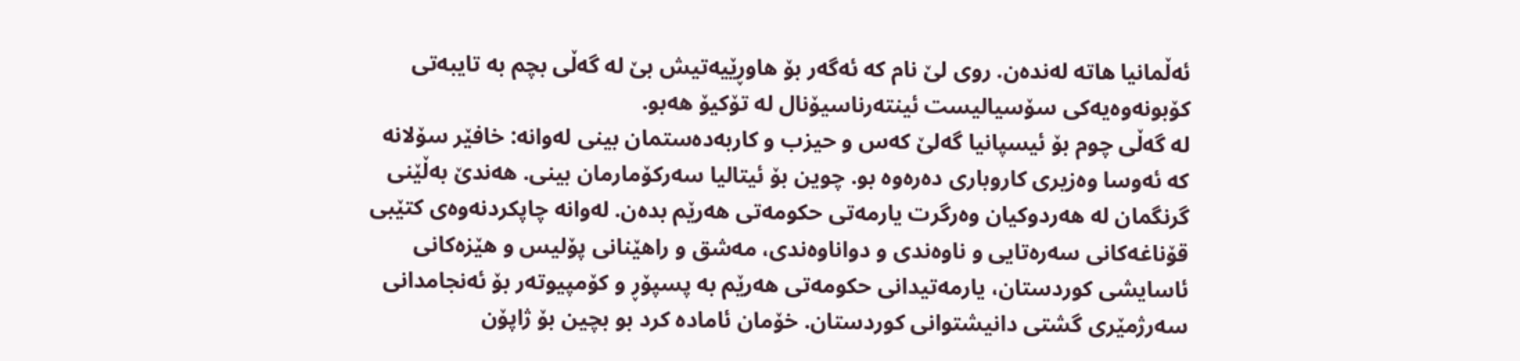ئه‌ڵمانیا هاته له‌نده‌ن. روی لێ نام كه ئه‌گه‌ر بۆ هاوڕێیه‌تیش بێ له گه‌ڵی بچم به تایبه‌تی كۆبونه‌وه‌یه‌كی سۆسیالیست ئینته‌رناسیۆنال له تۆكیۆ هه‌بو.
له گه‌ڵی چوم بۆ ئیسپانیا گه‌لێ كه‌س و حیزب و كاربه‌ده‌ستمان بینی له‌وانه: خافێر سۆلانه كه ئه‌وسا وه‌زیری كاروباری ده‌ره‌وه بو. چوین بۆ ئیتالیا سه‌ركۆمارمان بینی. هه‌ندێ به‌ڵێنی گرنگمان له‌ هه‌ردوکیان وه‌رگرت یارمه‌تی حکومه‌تی هه‌رێم بده‌ن. له‌وانه‌ چاپکردنه‌وه‌ی کتێبی قۆناغه‌کانی سه‌ره‌تایی و ناوه‌ندی و دواناوه‌ندی، مه‌شق و راهێنانی پۆلیس و هێزه‌کانی ئاسایشی کوردستان، یارمه‌تیدانی حکومه‌تی هه‌رێم به‌ پسپۆڕ و کۆمپیوته‌ر بۆ ئه‌نجامدانی سه‌رژمێری گشتی دانیشتوانی کوردستان. خۆمان ئاماده كرد بو بچین بۆ ژاپۆن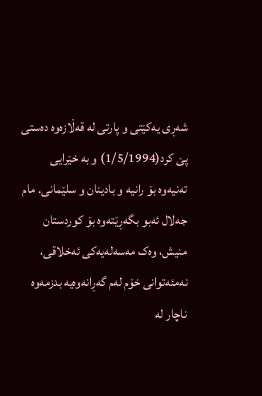شه‌ڕی یه‌كێتی و پارتی له قه‌ڵازه‌وه ده‌ستی پێ كرد(1/5/1994) و به خێرایی ته‌نیه‌وه بۆ رانیه و بادینان و سلێمانی. مام جه‌لال ئه‌بو بگه‌ڕێته‌وه بۆ كوردستان منیش، وه‌ک مه‌سه‌له‌یه‌کی ئه‌خلاقی، نه‌مئه‌توانی خۆم له‌م گه‌ڕانه‌وه‌یه بدزمه‌وه ناچار له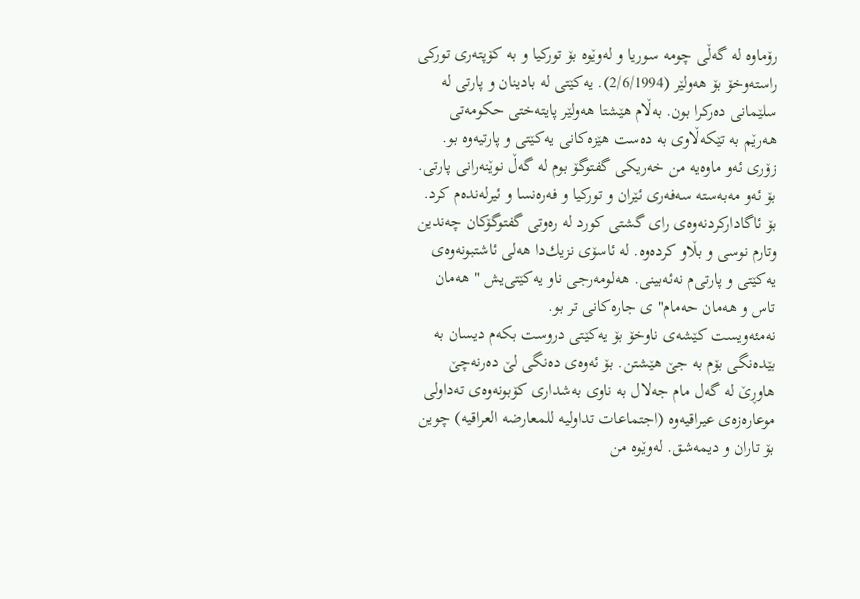رۆماوه له گه‌ڵی چومه سوریا و له‌وێوه بۆ توركیا و به كۆپته‌ری توركی راسته‌وخۆ بۆ هه‌ولێر (2/6/1994). یه‌كێتی له بادینان و پارتی له سلێمانی ده‌ركرا بون. به‌ڵام هێشتا هه‌ولێر پایته‌ختی حكومه‌تی هه‌رێم به تێکه‌ڵاوی به‌ ده‌ست هێزه‌کانی یه‌كێتی و پارتیه‌وه بو.
زۆری ئه‌و ماوه‌یه من خه‌ریكی گفتوگۆ بوم له گه‌ڵ نوێنه‌رانی پارتی. بۆ ئه‌و مه‌به‌سته سه‌فه‌ری ئێران و توركیا و فه‌ره‌نسا و ئیرله‌نده‌م كرد. بۆ ئاگادارکردنه‌وه‌ی رای گشتی کورد له‌ ره‌وتی گفتوگۆکان چه‌ندین وتارم نوسی و بڵاو کرده‌وه‌. له ئاسۆی نزیك‌دا هه‌لی ئاشتبونه‌وه‌ی یه‌كێتی و پارتی‌م نه‌ئه‌بینی. هه‌لومه‌رجی ناو یه‌كێتی‌یش " هه‌مان تاس و هه‌مان حه‌مام" ی جاره‌كانی تر بو.
نه‌مئه‌ویست كێشه‌ی ناوخۆ بۆ یه‌كێتی دروست بكه‌م دیسان به بێده‌نگی بۆم به جێ هێشتن. بۆ ئه‌وه‌ی ده‌نگی لێ ده‌رنه‌چێ هاوڕێ له گه‌ل مام جه‌لال به ناوی به‌شداری كۆبونه‌وه‌ی ته‌داولی موعاره‌زه‌ی عیراقیه‌وه (اجتماعات تداولیه‌ للمعارضه‌ العراقیه‌) چوین بۆ تاران و دیمه‌شق. له‌وێوه من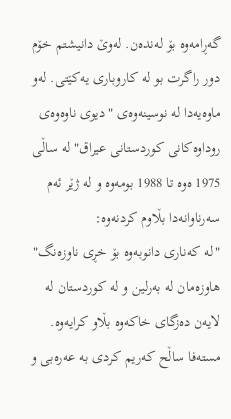گه‌ڕامه‌وه بۆ له‌نده‌ن. له‌وێ دانیشتم خۆم دور راگرت بو له كاروباری یه‌كێتی. له‌و ماوه‌یه‌دا له نوسینه‌وه‌ی "دیوی ناوه‌وه‌ی روداوه‌كانی كوردستانی عیراق" له ساڵی 1975 ه‌وه تا 1988 بومه‌وه و له ژێر ئه‌م سه‌رناوانه‌دا بڵاوم كردنه‌وه:
"له كه‌ناری دانوبه‌وه بۆ خڕی ناوزه‌نگ" هاوزه‌مان له به‌رلین و له كوردستان له‌ لایه‌ن ده‌زگای خاکه‌وه‌ بڵاو كرایه‌وه. مسته‌فا ساڵح كه‌ریم كردی به عه‌ره‌بی و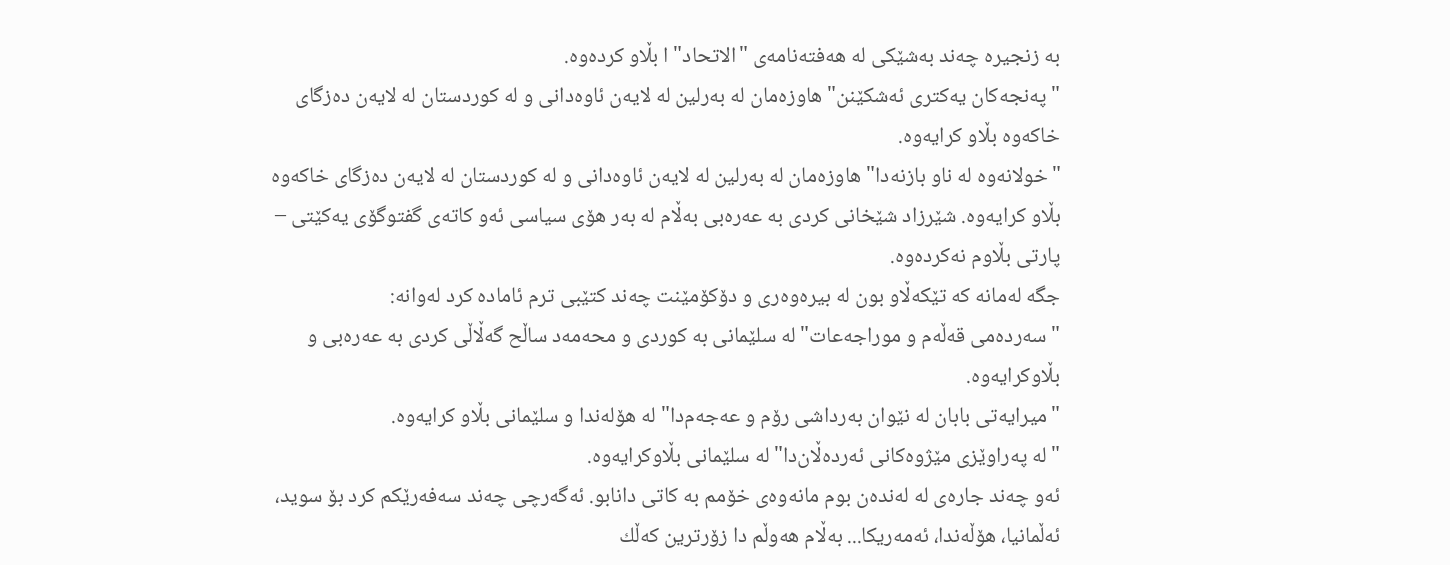به زنجیره چه‌ند به‌شێكی له هه‌فته‌نامه‌ی "الاتحاد" ا بڵاو كرده‌وه.
"په‌نجه‌كان یه‌كتری ئه‌شكێنن" هاوزه‌مان له به‌رلین له‌ لایه‌ن ئاوه‌دانی و له كوردستان له‌ لایه‌ن ده‌زگای خاکه‌وه‌ بڵاو كرایه‌وه.
"خولانه‌وه له ناو بازنه‌دا" هاوزه‌مان له به‌رلین له‌ لایه‌ن ئاوه‌دانی و له كوردستان له‌ لایه‌ن ده‌زگای خاکه‌وه‌ بڵاو كرایه‌وه. شێرزاد شێخانی كردی به عه‌ره‌بی به‌ڵام له به‌ر هۆی سیاسی ئه‌و‌ كاته‌ی گفتوگۆی یه‌كێتی – پارتی بڵاوم نه‌كرده‌وه.
جگه له‌مانه كه تێكه‌ڵاو بون له بیره‌وه‌ری و دۆكۆمێنت چه‌ند كتێبی ترم ئاماده كرد له‌وانه:
"سه‌رده‌می قه‌ڵه‌م و موراجه‌عات" له‌ سلێمانی به‌ کوردی و محه‌مه‌د ساڵح گه‌ڵاڵی کردی به‌ عه‌ره‌بی و بڵاوکرایه‌وه‌.
"میرایه‌تی بابان له نێوان به‌رداشی رۆم و عه‌جه‌م‌دا" له‌ هۆله‌ندا و سلێمانی بڵاو کرایه‌وه‌.
"له په‌راوێزی مێژوه‌كانی ئه‌رده‌ڵان‌دا" له‌ سلێمانی بڵاوکرایه‌وه‌.
ئه‌و چه‌ند جاره‌ی له له‌نده‌ن بوم مانه‌وه‌ی خۆمم به كاتی دانابو. ئه‌گه‌رچی چه‌ند سه‌فه‌رێكم كرد بۆ سوید، ئه‌ڵمانیا، هۆڵه‌ندا، ئه‌مه‌ریكا... به‌ڵام هه‌وڵم دا زۆرترین كه‌ڵك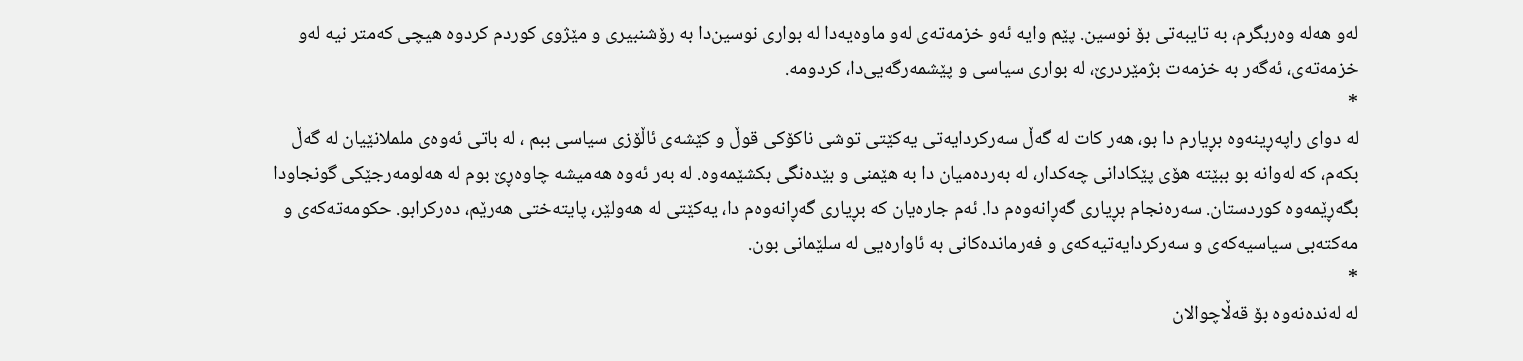له‌و هه‌له وه‌ربگرم، به تایبه‌تی بۆ نوسین. پێم وایه ئه‌و خزمه‌ته‌ی له‌و ماوه‌یه‌دا له بواری نوسین‌دا به رۆشنبیری و مێژوی كوردم كردوه هیچی كه‌متر نیه له‌و خزمه‌ته‌ی، ئه‌گه‌ر به خزمه‌ت بژمێردرێ، له بواری سیاسی و پێشمه‌رگه‌یی‌دا، كردومه.
*
له‌ دوای راپه‌ڕینه‌وه‌ بڕیارم دا بو، هه‌ر کات له‌ گه‌ڵ سه‌رکردایه‌تی یه‌کێتی توشی ناکۆکی قوڵ و کێشه‌ی ئاڵۆزی سیاسی ببم ، له‌ باتی ئه‌وه‌ی ململانێیان له‌ گه‌ڵ بکه‌م، که‌ له‌وانه‌ بو ببێته‌ هۆی پێکادانی چه‌کدار، له‌ به‌رده‌میان دا به‌ هێمنی و بێده‌نگی بکشێمه‌وه‌. له‌ به‌ر ئه‌وه‌ هه‌میشه چاوه‌ڕێ بوم له هه‌لومه‌رجێكی گونجاودا بگه‌ڕێمه‌وه كوردستان. سه‌ره‌نجام بڕیاری گه‌ڕانه‌وه‌م دا. ئه‌م جاره‌یان كه بڕیاری گه‌ڕانه‌وه‌م دا، یه‌كێتی له هه‌ولێر، پایته‌ختی هه‌رێم، ده‌ركرابو. حكومه‌ته‌كه‌ی و مه‌كته‌بی سیاسیه‌كه‌ی و سه‌ركردایه‌تیه‌كه‌ی و فه‌رمانده‌كانی به ئاواره‌یی له سلێمانی بون.
*
له‌ له‌نده‌نه‌وه‌ بۆ قه‌ڵاچوالان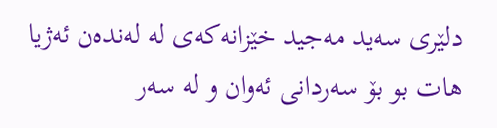دلێری سه‌ید مه‌جید خێزانه‌كه‌ی له له‌نده‌ن ئه‌ژیا هات بو بۆ سه‌ردانی ئه‌وان و له سه‌ر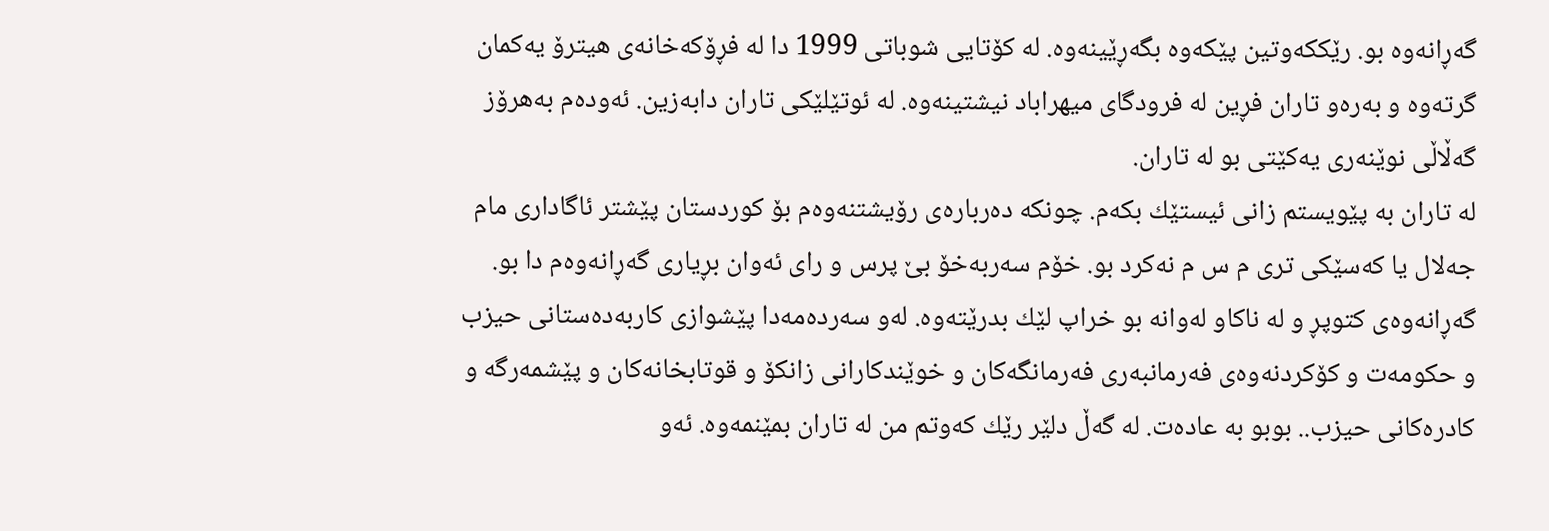گه‌ڕانه‌وه بو. رێككه‌وتین پێكه‌وه بگه‌ڕێینه‌وه. له كۆتایی شوباتی 1999 دا له فڕۆكه‌خانه‌ی هیترۆ یه‌كمان گرته‌وه و به‌ره‌و تاران فڕین له فرودگای میهراباد نیشتینه‌وه. له ئوتێلێكی تاران دابه‌زین. ئه‌وده‌م به‌هرۆز گه‌ڵاڵی نوێنه‌ری یه‌كێتی بو له تاران.
له تاران به پێویستم زانی ئیستێك بكه‌م. چونکه‌ ده‌رباره‌ی رۆیشتنه‌وه‌م بۆ كوردستان پێشتر ئاگاداری مام جه‌لال یا كه‌سێكی تری م س م نه‌كرد بو. خۆم سه‌ربه‌خۆ بێ پرس و رای ئه‌وان بڕیاری گه‌ڕانه‌وه‌م دا بو. گه‌ڕانه‌وه‌ی كتوپڕ و له ناكاو له‌وانه‌ بو خراپ لێك بدرێته‌وه. له‌و سه‌رده‌مه‌دا پێشوازی کاربه‌ده‌ستانی حیزب و حکومه‌ت و کۆکردنه‌وه‌ی فه‌رمانبه‌ری فه‌رمانگه‌کان و خوێندکارانی زانکۆ و قوتابخانه‌کان و پێشمه‌رگه‌ و کادره‌کانی حیزب.. بوبو به‌ عاده‌ت. له گه‌ڵ دلێر رێك كه‌وتم من له تاران بمێنمه‌وه. ئه‌و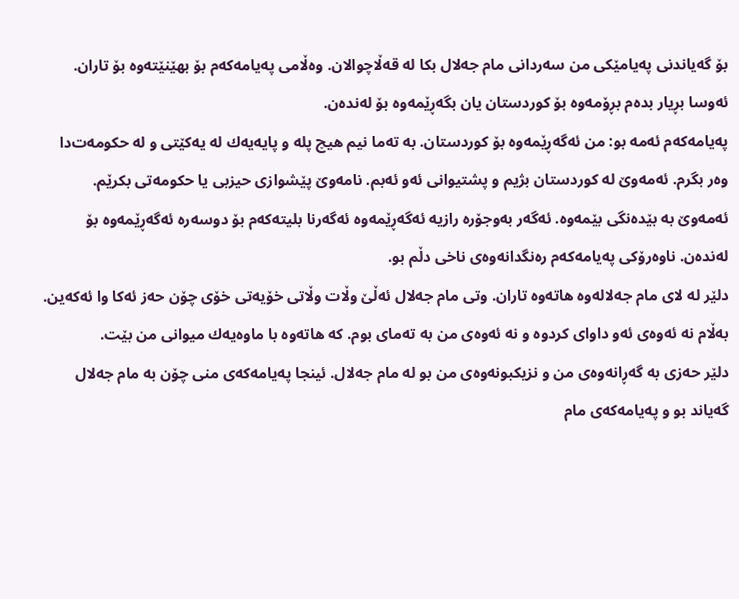بۆ گه‌یاندنی په‌یامێكی من سه‌ردانی مام جه‌لال بكا له قه‌ڵاچوالان. وه‌ڵامی په‌یامه‌كه‌م بۆ بهێنێته‌وه بۆ تاران. ئه‌وسا بڕیار بده‌م بڕۆمه‌وه بۆ كوردستان یان بگه‌ڕێمه‌وه بۆ له‌نده‌ن.
په‌یامه‌كه‌م ئه‌مه‌ بو: من ئه‌گه‌ڕێمه‌وه بۆ كوردستان. به ته‌ما نیم هیچ پله و پایه‌یه‌ك له یه‌كێتی و له حكومه‌ت‌دا وه‌ر بگرم. ئه‌مه‌وێ له كوردستان بژیم و پشتیوانی ئه‌و ئه‌بم. نامه‌وێ پێشوازی حیزبی یا حكومه‌تی بكرێم. ئه‌مه‌وێ به بێده‌نگی بێمه‌وه. ئه‌گه‌ر به‌وجۆره رازیه ئه‌گه‌ڕێمه‌وه ئه‌گه‌رنا بلیته‌كه‌م بۆ دوسه‌ره ئه‌گه‌ڕێمه‌وه بۆ له‌نده‌ن. ناوه‌رۆكی په‌یامه‌كه‌م ره‌نگدانه‌وه‌ی ناخی دڵم بو.
دلێر له لای مام جه‌لاله‌وه هاته‌وه تاران. وتی مام جه‌لال ئه‌ڵێ وڵات وڵاتی خۆیه‌تی خۆی چۆن حه‌ز ئه‌كا وا ئه‌كه‌ین. به‌ڵام نه ئه‌وه‌ی ئه‌و داوای كردوه‌ و نه ئه‌وه‌ی من به ته‌مای بوم. كه هاته‌وه با ماوه‌یه‌ك میوانی من بێت.
دلێر حه‌زی به گه‌ڕانه‌وه‌ی من و نزیكبونه‌وه‌ی من بو له مام جه‌لال. ئینجا په‌یامه‌كه‌ی منی چۆن به مام جه‌لال گه‌یاند بو و په‌یامه‌كه‌ی مام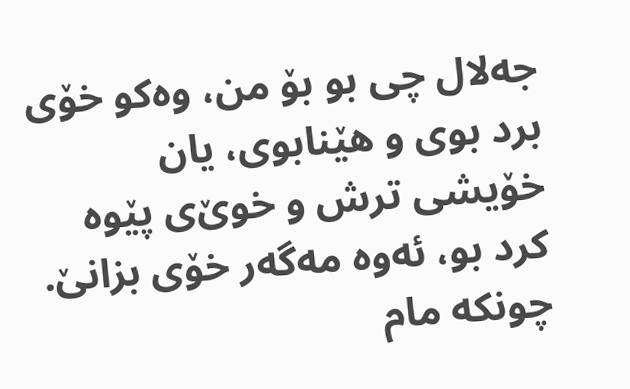جه‌لال چی بو بۆ من، وه‌كو خۆی برد بوی و هێنابوی، یان خۆیشی ترش و خوێ‌ی پێوه كرد بو، ئه‌وه مه‌گه‌ر خۆی بزانێ. چونكه مام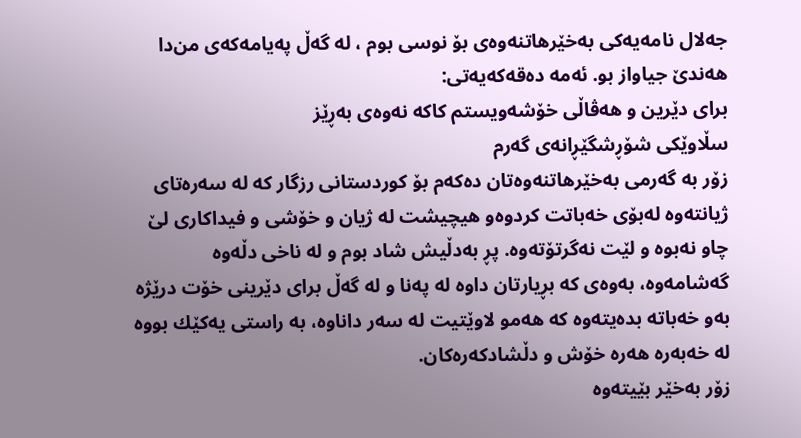جه‌لال نامه‌یه‌كی به‌خێرهاتنه‌وه‌ی بۆ نوسی بوم ، له گه‌ڵ په‌یامه‌كه‌ی من‌دا هه‌ندێ جیاواز بو. ئه‌مه ده‌قه‌كه‌یه‌تی:
برای‌ دێرین و هه‌ڤاڵی‌ خۆشه‌ویستم كاكه نه‌وه‌ی به‌ڕێز
سڵاوێكی‌ شۆڕشگێڕانه‌ی‌ گه‌رم
زۆر به‌ گه‌رمی‌ به‌خێرهاتنه‌وه‌تان ده‌كه‌م بۆ كوردستانی‌ رزگار كه‌ له‌ سه‌ره‌تای‌ ژیانته‌وه‌ له‌بۆی‌ خه‌باتت كردوه‌و هیچیشت له‌ ژیان و خۆشی‌ و فیداكاری‌ لێ‌ چاو نه‌بوه‌ و لێت نه‌گرتۆته‌وه‌. پڕ به‌دڵیش شاد بوم و له‌ ناخی‌ دڵه‌وه‌ گه‌شامه‌وه‌، به‌وه‌ی‌ كه‌ بڕیارتان داوه‌ له ‌په‌نا و له‌ گه‌ڵ‌ برای‌ دێرینی‌ خۆت درێژه‌ به‌و خه‌باته‌ بده‌یته‌وه‌ كه‌ هه‌مو لاوێتیت له ‌سه‌ر داناوه‌، به‌ راستی‌ یه‌كێك بووه‌ له‌ خه‌به‌ره‌ هه‌ره‌ خۆش و دڵشادكه‌ره‌كان.
زۆر به‌خێر بێیته‌وه‌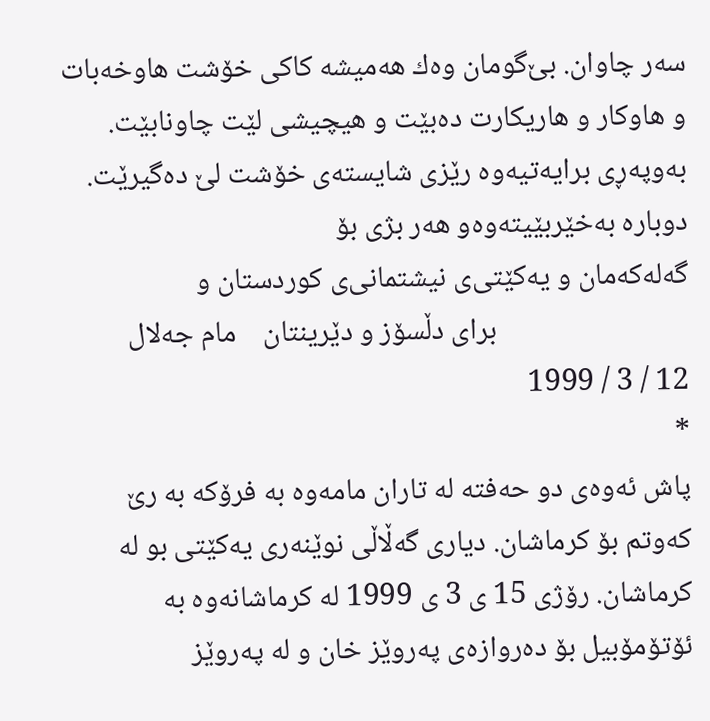سه‌ر چاوان. بێ‌گومان وه‌ك هه‌میشه‌ كاكی‌ خۆشت هاوخه‌بات و هاوكار و هاریكارت ده‌بێت و هیچیشی‌ لێت چاونابێت. به‌وپه‌ڕی‌ برایه‌تیه‌وه‌ رێزی‌ شایسته‌ی‌ خۆشت لێ‌ ده‌گیرێت.
دوباره‌ به‌خێربێیته‌وه‌و هه‌ر بژی‌ بۆ
گه‌له‌كه‌مان و یه‌كێتی‌ی‌ نیشتمانی‌ی‌ كوردستان و
                             برای‌ دڵسۆز و دێرینتان    مام جه‌لال
12 / 3 / 1999
*
پاش ئه‌وه‌ی دو حه‌فته له تاران مامه‌وه به فرۆكه به رێ كه‌وتم بۆ كرماشان. دیاری گه‌ڵاڵی نوێنه‌ری یه‌كێتی بو له كرماشان. رۆژی 15 ی 3 ی 1999 له كرماشانه‌وه به ئۆتۆمۆبیل بۆ ده‌روازه‌ی په‌روێز خان و له په‌روێز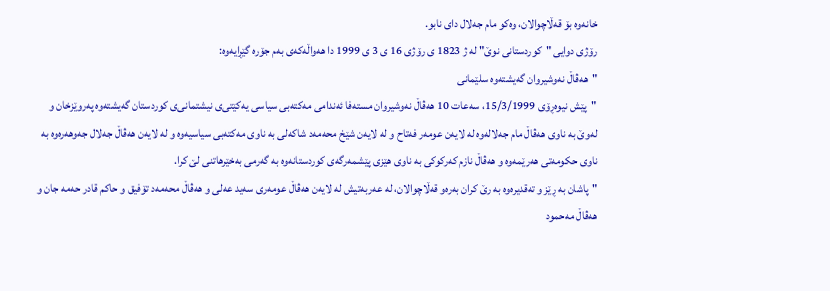خانه‌وه بۆ قه‌ڵاچوالان، وه‌كو مام جه‌لال دای نابو.
رۆژی دوایی "كوردستانی نوێ" له ژ 1823 ی رۆژی 16 ی 3 ی 1999 دا هه‌واڵه‌كه‌ی به‌م جۆره گێڕایه‌وه:
"هه‌ڤاڵ نه‌وشیروان گه‌یشته‌وه سلێمانی
"پێش نیوه‌ڕۆی 15/3/1999، سه‌عات 10 هه‌ڤاڵ نه‌وشیروان مسته‌فا ئه‌ندامی مه‌كته‌بی سیاسی یه‌كێتی‌ی نیشتمانی‌ی كوردستان گه‌یشته‌وه په‌روێزخان و له‌وێ به ناوی هه‌ڤاڵ مام جه‌لاله‌وه له لایه‌ن عومه‌ر فه‌تاح و له لایه‌ن شێخ محه‌مه‌د شاكه‌لی به ناوی مه‌كته‌بی سیاسیه‌وه و له لایه‌ن هه‌ڤاڵ جه‌لال جه‌وهه‌ره‌وه به ناوی حكومه‌تی هه‌رێمه‌وه و هه‌ڤاڵ نازم كه‌ركوكی به ناوی هێزی پێشمه‌رگه‌ی كوردستانه‌وه به گه‌رمی به‌خێرهاتنی لێ كرا.
"پاشان به ڕێز و ته‌قدیره‌وه به رێ كران به‌ره‌و قه‌ڵاچوالان، له عه‌ربه‌تیش له لایه‌ن هه‌ڤاڵ عومه‌ری سه‌ید عه‌لی و هه‌ڤاڵ محه‌مه‌د تۆفیق و حاكم قادر حه‌مه جان و هه‌ڤاڵ مه‌حمود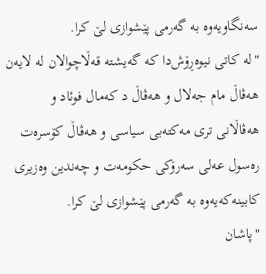سه‌نگاویه‌وه به گه‌رمی پێشوازی لێ كرا.
"له كاتی نیوه‌ڕۆش‌دا كه گه‌یشته قه‌ڵاچوالان له لایه‌ن هه‌ڤاڵ مام جه‌لال و هه‌ڤاڵ د كه‌مال فوئاد و هه‌ڤاڵانی تری مه‌كته‌بی سیاسی و هه‌ڤاڵ كۆسره‌ت ره‌سول عه‌لی سه‌رۆكی حكومه‌ت و چه‌ندین وه‌زیری كابینه‌كه‌یه‌وه به گه‌رمی پێشوازی لێ كرا.
"پاشان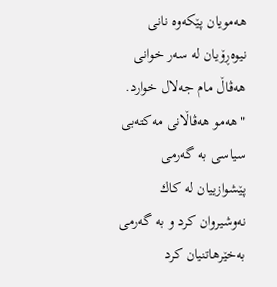هه‌مویان پێكه‌وه نانی نیوه‌ڕۆیان له سه‌ر خوانی هه‌ڤاڵ مام جه‌لال خوارد.
"هه‌مو هه‌ڤاڵانی مه‌كته‌بی سیاسی به گه‌رمی پێشوازییان له كاك نه‌وشیروان كرد و به گه‌رمی به‌خێرهاتنیان كرد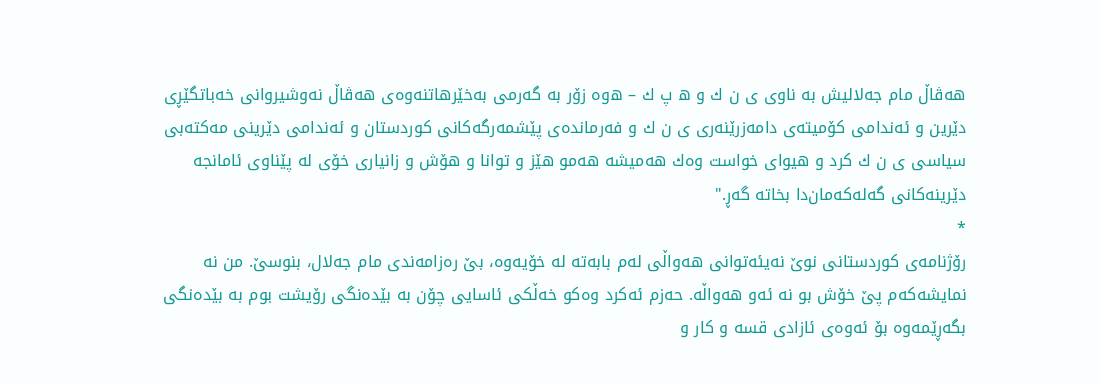هه‌ڤاڵ مام جه‌لالیش به ناوی ی ن ك و ه پ ك – ه‌وه زۆر به گه‌رمی به‌خێرهاتنه‌وه‌ی هه‌ڤاڵ نه‌وشیروانی خه‌باتگێڕی دێرین و ئه‌ندامی كۆمیته‌ی دامه‌زرێنه‌ری ی ن ك و فه‌رمانده‌ی پێشمه‌رگه‌كانی كوردستان و ئه‌ندامی دێرینی مه‌كته‌بی سیاسی ی ن ك كرد و هیوای خواست وه‌ك هه‌میشه هه‌مو هێز و توانا و هۆش و زانیاری خۆی له پێناوی ئامانجه دێرینه‌كانی گه‌له‌كه‌مان‌دا بخاته گه‌ڕ."
*
رۆژنامه‌ی كوردستانی نوێ نه‌یئه‌توانی هه‌واڵی له‌م بابه‌ته له خۆیه‌وه، بێ ره‌زامه‌ندی مام جه‌لال، بنوسێ. من نه نمایشه‌كه‌م پێ خۆش بو نه ئه‌و هه‌واڵه. حه‌زم ئه‌كرد وه‌كو خه‌ڵكی ئاسایی چۆن به بێده‌نگی رۆیشت بوم به بێده‌نگی بگه‌ڕێمه‌وه بۆ ئه‌وه‌ی ئازادی قسه و كار و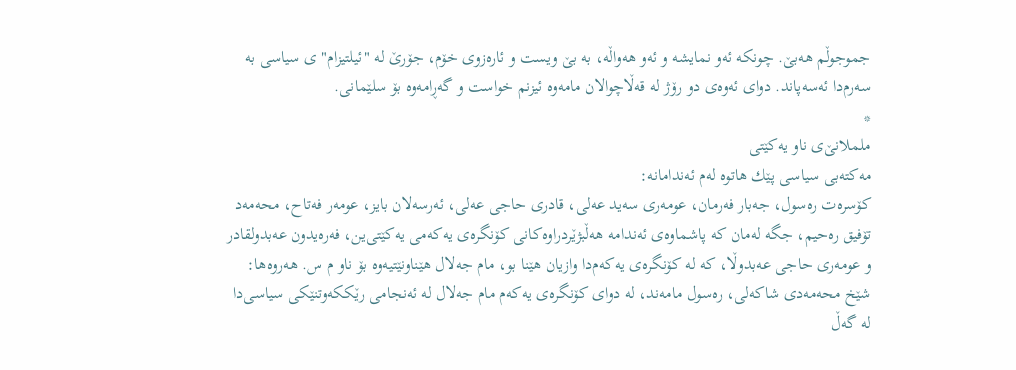جموجوڵم هه‌بێ. چونكه ئه‌و نمایشه و ئه‌و هه‌واڵه، به بێ ویست و ئاره‌زوی خۆم، جۆرێ له "ئیلتیزام" ی سیاسی به سه‌رم‌دا ئه‌سه‌پاند. دوای ئه‌وه‌ی دو رۆژ له قه‌ڵاچوالان مامه‌وه ئیزنم خواست و گه‌ڕامه‌وه بۆ سلێمانی.
*
ململانێ‌ی ناو یه‌كێتی
مه‌كته‌بی سیاسی پێك هاتوه له‌م ئه‌ندامانه:
كۆسره‌ت ره‌سول، جه‌بار فه‌رمان، عومه‌ری سه‌ید عه‌لی، قادری حاجی عه‌لی، ئه‌رسه‌لان بایز، عومه‌ر فه‌تاح، محه‌مه‌د تۆفیق ره‌حیم، جگه له‌مان كه پاشماوه‌ی ئه‌ندامه هه‌ڵبژێردراوه‌كانی كۆنگره‌ی یه‌كه‌می یه‌كێتی‌ین، فه‌ره‌یدون عه‌بدولقادر و عومه‌ری حاجی عه‌بدوڵا، كه له كۆنگره‌ی یه‌كه‌م‌دا وازیان هێنا بو، مام جه‌لال هێناونێتیه‌وه بۆ ناو م س. هه‌روه‌ها:
شێخ محه‌مه‌دی شاكه‌لی، ره‌سول مامه‌ند، له دوای كۆنگره‌ی یه‌كه‌م مام جه‌لال له ئه‌نجامی رێككه‌وتنێكی سیاسی‌دا له‌ گه‌ڵ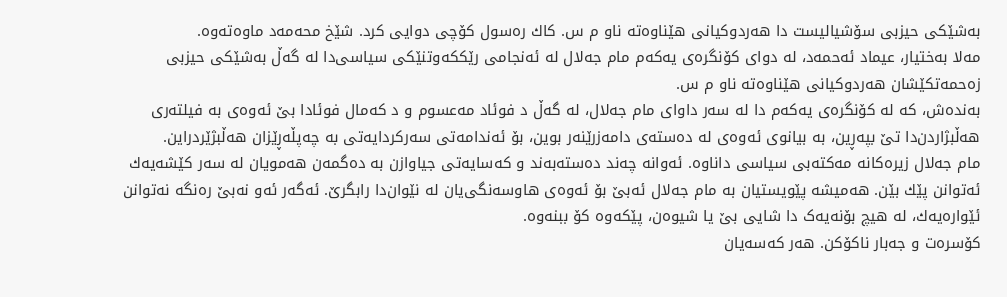به‌شێکی حیزبی سۆشیالیست دا هه‌ردوكیانی هێناوه‌ته‌ ناو م س. كاك ره‌سول كۆچی دوایی كرد. شێخ محه‌مه‌د ماوه‌ته‌وه.
مه‌لا به‌ختیار، عیماد ئه‌حمه‌د، له دوای كۆنگره‌ی یه‌كه‌م مام جه‌لال له ئه‌نجامی رێككه‌وتنێكی سیاسی‌دا له‌ گه‌ڵ به‌شێکی حیزبی زه‌حمه‌تکێشان هه‌ردوكیانی هێناوه‌ته‌ ناو م س.
به‌نده‌ش، كه له كۆنگره‌ی یه‌كه‌م دا له سه‌ر داوای مام جه‌لال، له گه‌ڵ د فوئاد مه‌عسوم و د كه‌مال فوئادا بێ ئه‌وه‌ی به فیلته‌ری هه‌ڵبژاردن‌دا تێ بپه‌ڕین، به بیانوی ئه‌وه‌ی له ده‌سته‌ی دامه‌زرێنه‌ر بوین، بۆ ئه‌ندامه‌تی سه‌ركردایه‌تی به چه‌پڵه‌ڕێزان هه‌ڵبژێردراین.
مام جه‌لال زیره‌كانه مه‌كته‌بی سیاسی داناوه. ئه‌وانه چه‌ند ده‌سته‌به‌ند و كه‌سایه‌تی جیاوازن به ده‌گمه‌ن هه‌مویان له سه‌ر كێشه‌یه‌ك ئه‌توانن پێك بێن. هه‌میشه پێویستیان به مام جه‌لال ئه‌بێ بۆ ئه‌وه‌ی هاوسه‌نگی‌یان له نێوان‌دا رابگرێ. ئه‌گه‌ر ئه‌و نه‌بێ ره‌نگه نه‌توانن ئێواره‌یه‌ك، له‌ هیچ بۆنه‌یه‌ک دا شایی بێ یا شیوه‌ن، پێكه‌وه كۆ ببنه‌وه.
كۆسره‌ت و جه‌بار ناكۆكن. هه‌ر كه‌سه‌یان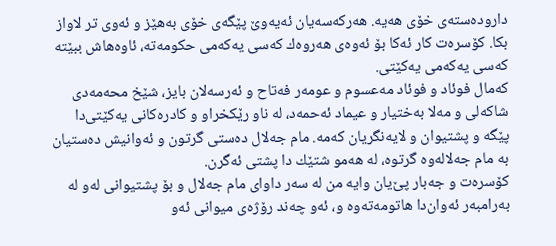داروده‌سته‌ی خۆی هه‌یه. هه‌ركه‌سه‌یان ئه‌یه‌وێ پێگه‌ی خۆی به‌هێز و ئه‌وی تر لاواز بكا. كۆسره‌ت كار ئه‌كا بۆ ئه‌وه‌ی هه‌روه‌ك كه‌سی یه‌كه‌می حكومه‌ته، ئاوه‌هاش ببێته كه‌سی یه‌كه‌می یه‌كێتی.
كه‌مال فوئاد و فوئاد مه‌عسوم و عومه‌ر فه‌تاح و ئه‌رسه‌لان بایز، شێخ محه‌مه‌دی شاکه‌لی و مه‌لا به‌ختیار و عیماد ئه‌حمه‌د، له ناو رێكخراو و كادره‌كانی یه‌كێتی‌دا پێگه‌ و پشتیوان و لایه‌نگریان که‌مه. مام جه‌لال ده‌ستی گرتون و ئه‌وانیش ده‌ستیان به مام جه‌لاله‌وه گرتوه، له هه‌مو شتێك دا پشتی ئه‌گرن.
كۆسره‌ت و جه‌بار پێ‌یان وایه من له سه‌ر داوای مام جه‌لال و بۆ پشتیوانی له‌و له به‌رامبه‌ر ئه‌وان‌دا هاتومه‌ته‌وه و، ئه‌و چه‌ند رۆژه‌ی میوانی ئه‌و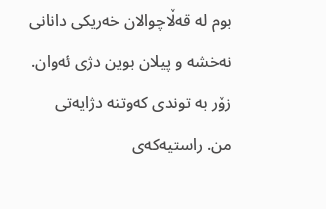بوم له قه‌ڵاچوالان خه‌ریكی دانانی نه‌خشه و پیلان بوین دژی ئه‌وان. زۆر به توندی كه‌وتنه دژایه‌تی من. راستیه‌كه‌ی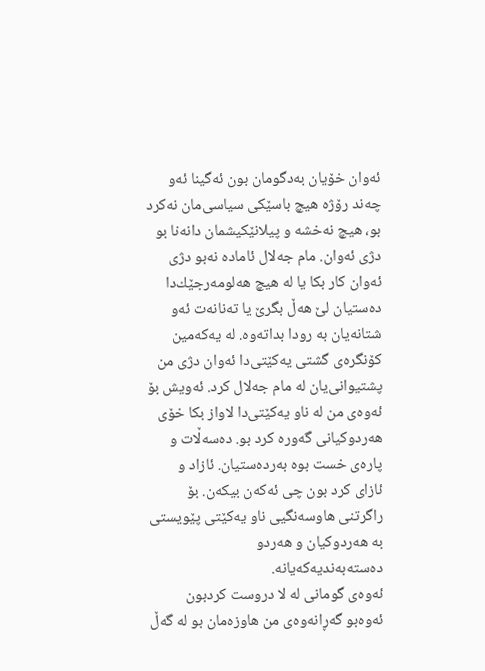ئه‌وان خۆیان به‌دگومان بون ئه‌گینا ئه‌و چه‌ند رۆژه هیچ باسێكی سیاسی‌مان نه‌كرد بو، هیچ نه‌خشه و پیلانێكیشمان دانه‌نا بو دژی ئه‌وان. مام جه‌لال ئاماده نه‌بو دژی ئه‌وان كار بكا یا له هیچ هه‌لومه‌رجێك‌دا ده‌ستیان لێ هه‌ڵ بگرێ یا ته‌نانه‌ت ئه‌و شتانه‌یان به رودا بداته‌وه. له یه‌كه‌مین كۆنگره‌ی گشتی یه‌كێتی‌دا ئه‌وان دژی من پشتیوانی‌یان له‌ مام جه‌لال كرد. ئه‌ویش بۆ ئه‌وه‌ی من له ناو یه‌كێتی‌دا لاواز بكا خۆی هه‌ردوكیانی گه‌وره كرد بو. ده‌سه‌ڵات و پاره‌ی خست بوه به‌رده‌ستیان. ئازاد و ئازای كرد بون چی ئه‌كه‌ن بیكه‌ن. بۆ راگرتنی هاوسه‌نگیی ناو یه‌كێتی پێویستی به هه‌ردوكیان و هه‌ردو ده‌سته‌به‌ندیه‌كه‌یانه.
ئه‌وه‌ی گومانی له لا دروست كردبون ئه‌وه‌بو گه‌ڕانه‌وه‌ی من هاوزه‌مان بو له گه‌ڵ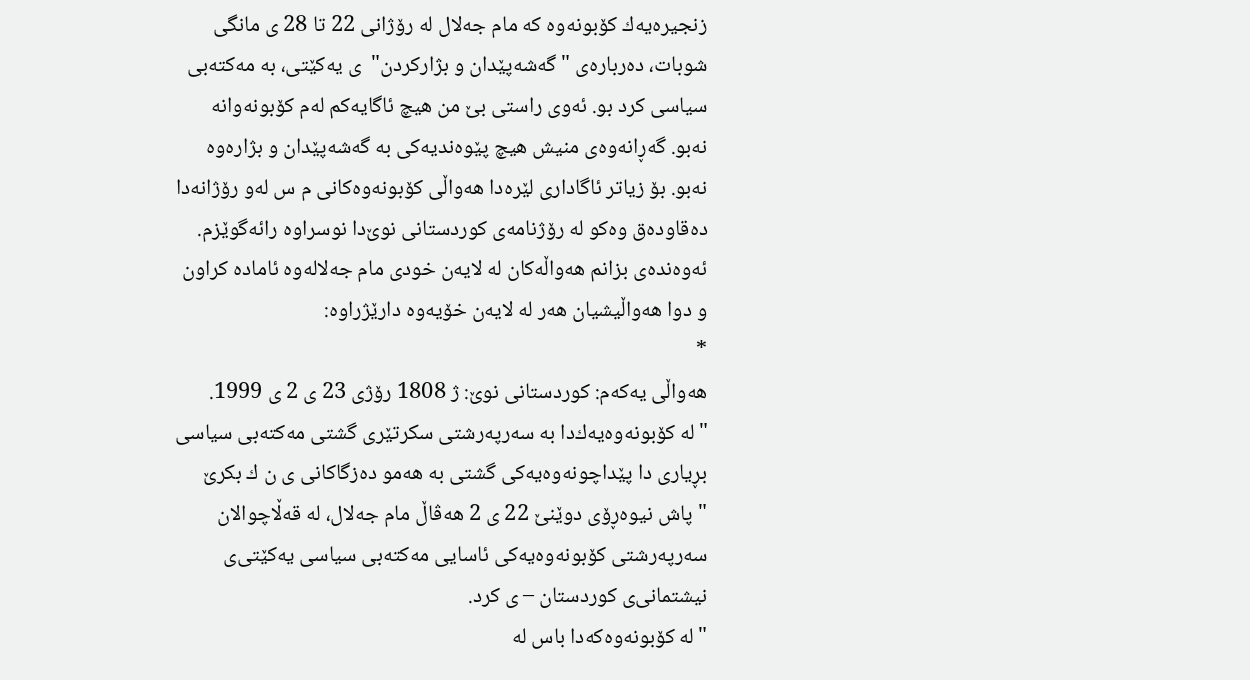زنجیره‌یه‌ك كۆبونه‌وه‌ كه مام جه‌لال له رۆژانی 22 تا 28 ی مانگی شوبات، ده‌رباره‌ی "گه‌شه‌پێدان و بژاركردن"  ی یه‌كێتی، به مه‌كته‌بی سیاسی كرد بو. ئه‌وی راستی بێ من هیچ ئاگایه‌كم له‌م كۆبونه‌وانه نه‌بو. گه‌ڕانه‌وه‌ی منیش هیچ پێوه‌ندیه‌كی به گه‌شه‌پێدان و بژاره‌وه نه‌بو. بۆ زیاتر ئاگاداری لێره‌دا هه‌واڵی كۆبونه‌وه‌كانی م س له‌و رۆژانه‌دا ده‌قاوده‌ق وه‌كو له رۆژنامه‌ی كوردستانی نوێ‌دا نوسراوه رائه‌گوێزم. ئه‌وه‌نده‌ی بزانم هه‌واڵه‌كان له لایه‌ن خودی مام جه‌لاله‌وه ئاماده كراون و دوا هه‌واڵیشیان هه‌ر له لایه‌ن خۆیه‌وه دارێژراوه:
*
هه‌واڵی یه‌که‌م: كوردستانی نوێ: ژ 1808 رۆژی 23 ی 2 ی 1999.
"له كۆبونه‌وه‌یه‌ك‌دا به سه‌رپه‌رشتی سكرتێری گشتی مه‌كته‌بی سیاسی بڕیاری دا پێداچونه‌وه‌یه‌كی گشتی به هه‌مو ده‌زگاكانی ی ن ك بكرێ
"پاش نیوه‌ڕۆی دوێنێ 22 ی 2 هه‌ڤاڵ مام جه‌لال، له قه‌ڵاچوالان سه‌رپه‌رشتی كۆبونه‌وه‌یه‌كی ئاسایی مه‌كته‌بی سیاسی یه‌كێتی‌ی نیشتمانی‌ی كوردستان – ی كرد.
"له كۆبونه‌وه‌كه‌دا باس له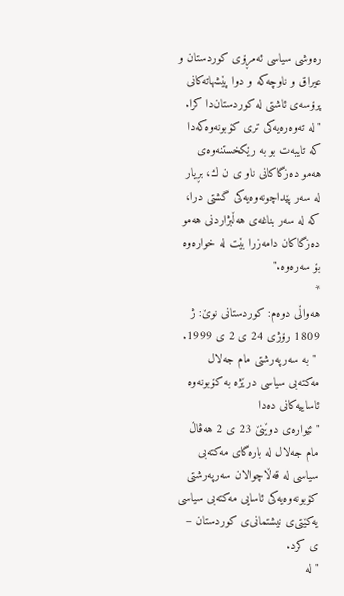ره‌وشی سیاسی ئه‌مڕۆی كوردستان و عیراق و ناوچه‌كه و دوا پێشهاته‌كانی پرۆسه‌ی ئاشتی له كوردستان‌دا كرا.
"له ته‌وه‌ره‌یه‌كی تری كۆبونه‌وه‌كه‌دا كه تایبه‌ت بو به رێكخستنه‌وه‌ی هه‌مو ده‌زگاكانی ناو ی ن ك، بڕیار له سه‌ر پێداچونه‌وه‌یه‌كی گشتی درا، كه له سه‌ر بناغه‌ی هه‌ڵبژاردنی هه‌مو ده‌زگاكان دامه‌زرا بێت له خواره‌وه بۆ سه‌ره‌وه."
*
هه‌واڵی دوه‌م: كوردستانی نوێ: ژ 1809 رۆژی 24 ی 2 ی 1999.
 "به سه‌رپه‌رشتی مام جه‌لال مه‌كته‌بی سیاسی درێژه به كۆبونه‌وه ئاساییه‌كانی ده‌دا
"ئێواره‌ی دوێنێ 23 ی 2 هه‌ڤاڵ مام جه‌لال له باره‌گای مه‌كته‌بی سیاسی له قه‌ڵاچوالان سه‌رپه‌رشتی كۆبونه‌وه‌یه‌كی ئاسایی مه‌كته‌بی سیاسی یه‌كێتی‌ی نیشتمانی‌ی كوردستان – ی كرد.
"له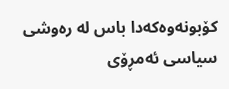كۆبونه‌وه‌كه‌دا باس له ره‌وشی سیاسی ئه‌مڕۆی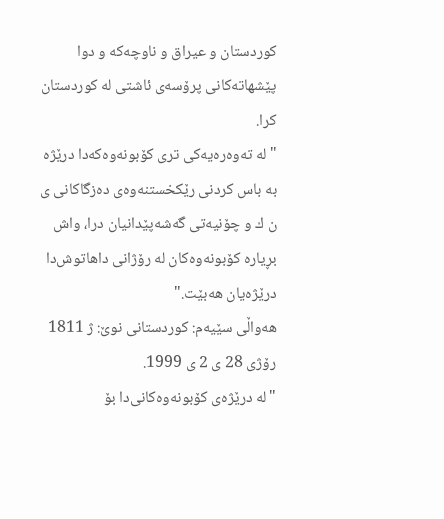كوردستان و عیراق و ناوچه‌كه و دوا پێشهاته‌كانی پرۆسه‌ی ئاشتی له كوردستان كرا.
"له ته‌وه‌ره‌یه‌كی تری كۆبونه‌وه‌كه‌دا درێژه به باس كردنی رێكخستنه‌وه‌ی ده‌زگاكانی ی ن ك و چۆنیه‌تی گه‌شه‌پێدانیان درا، واش بڕیاره كۆبونه‌وه‌كان له رۆژانی داهاتوش‌دا درێژه‌یان هه‌بێت."
هه‌واڵی سێیه‌م: كوردستانی نوێ: ژ 1811 رۆژی 28 ی 2 ی 1999.
"له درێژه‌ی كۆبونه‌وه‌كانی‌دا بۆ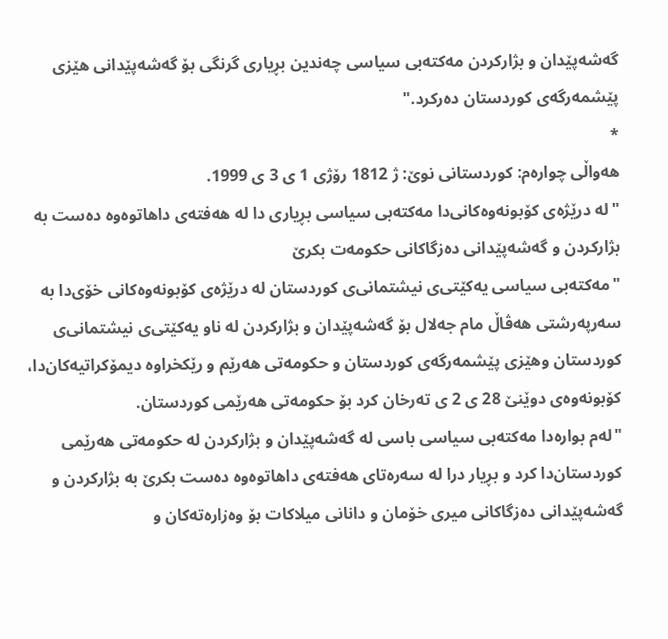گه‌شه‌پێدان و بژاركردن مه‌كته‌بی سیاسی چه‌ندین بڕیاری گرنگی بۆ گه‌شه‌پێدانی هێزی پێشمه‌رگه‌ی كوردستان ده‌ركرد."
*
هه‌واڵی چواره‌م: كوردستانی نوێ: ژ 1812 رۆژی 1 ی 3 ی 1999.
"له درێژه‌ی كۆبونه‌وه‌كانی‌دا مه‌كته‌بی سیاسی بڕیاری دا له هه‌فته‌ی داهاتوه‌وه ده‌ست به بژاركردن و گه‌شه‌پێدانی ده‌زگاكانی حكومه‌ت بكرێ
"مه‌كته‌بی سیاسی یه‌كێتی‌ی نیشتمانی‌ی كوردستان له درێژه‌ی كۆبونه‌وه‌كانی خۆی‌دا به سه‌رپه‌رشتی هه‌ڤاڵ مام جه‌لال بۆ گه‌شه‌پێدان و بژاركردن له ناو یه‌كێتی‌ی نیشتمانی‌ی كوردستان وهێزی پێشمه‌رگه‌ی كوردستان و حكومه‌تی هه‌رێم و رێكخراوه دیمۆكراتیه‌كان‌دا، كۆبونه‌وه‌ی دوێنێ 28 ی 2 ی ته‌رخان كرد بۆ حكومه‌تی هه‌رێمی كوردستان.
"له‌م بواره‌دا مه‌كته‌بی سیاسی باسی له گه‌شه‌پێدان و بژاركردن له حكومه‌تی هه‌رێمی كوردستان‌دا كرد و بڕیار درا له سه‌ره‌تای هه‌فته‌ی داهاتوه‌وه ده‌ست بكرێ به بژاركردن و گه‌شه‌پێدانی ده‌زگاكانی میری خۆمان و دانانی میلاكات بۆ وه‌زاره‌ته‌كان و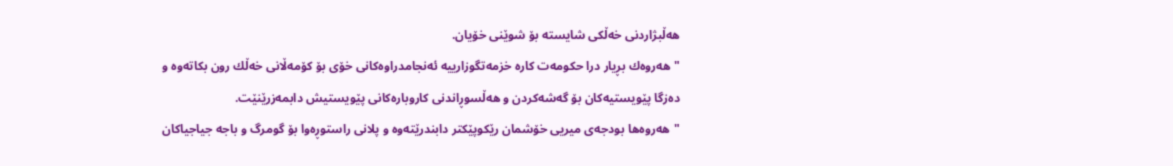هه‌ڵبژاردنی خه‌ڵكی شایسته بۆ شوێنی خۆیان.
"هه‌روه‌ك بڕیار درا حكومه‌ت كاره خزمه‌تگوزارییه‌ ئه‌نجامدراوه‌كانی خۆی بۆ كۆمه‌ڵانی خه‌ڵك رون بكاته‌وه و ده‌زگا پێویستیه‌كان بۆ گه‌شه‌كردن و هه‌ڵسوڕاندنی كاروباره‌كانی پێویستیش دابمه‌زرێنێت.
"هه‌روه‌ها بودجه‌ی میریی خۆشمان رێكوپێكتر دابندرێته‌وه و پلانی راستوڕه‌وا بۆ گومرگ و باجه جیاجیاكان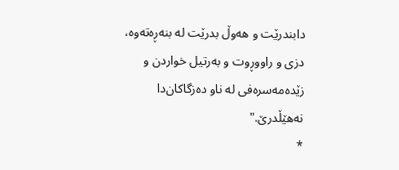دابندرێت و هه‌وڵ بدرێت له بنه‌ڕه‌ته‌وه، دزی و راووڕوت و به‌رتیل خواردن و زێده‌مه‌سره‌فی له ناو ده‌زگاكان‌دا نه‌هێڵدرێ."
*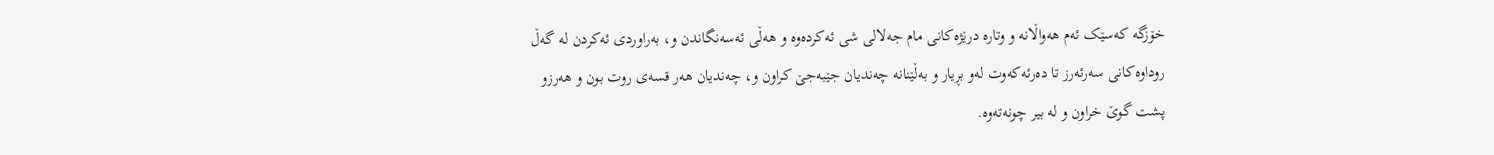خۆزگه‌ که‌سێک ئه‌م هه‌واڵانه‌ و وتاره‌ درێژه‌کانی مام جه‌لالی شی ئه‌کرده‌وه‌ و هه‌ڵی ئه‌سه‌نگاندن و، به‌راوردی ئه‌کردن له‌ گه‌ڵ روداوه‌کانی سه‌رئه‌رز تا ده‌رئه‌که‌وت له‌و بڕیار و به‌ڵێنانه‌ چه‌ندیان جێبه‌جێ کراون و، چه‌ندیان هه‌ر قسه‌ی روت بون و هه‌رزو پشت گوێ خراون و له‌ بیر چونه‌ته‌وه‌.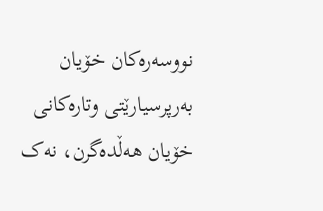نووسەرەکان خۆیان بەرپرسیارێتی وتارەکانی خۆیان هەڵدەگرن، نەک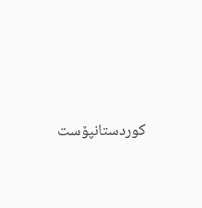کوردستانپۆست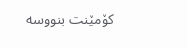کۆمێنت بنووسە